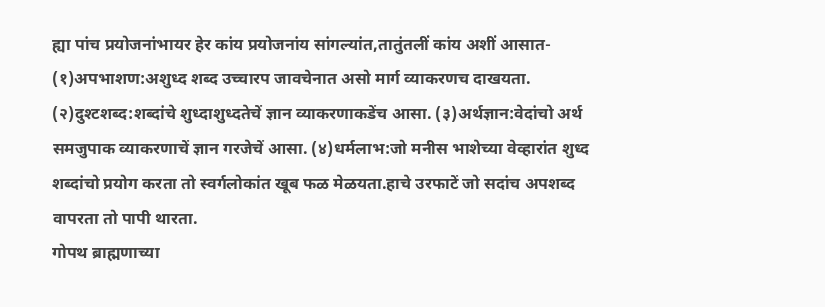ह्या पांच प्रयोजनांभायर हेर कांय प्रयोजनांय सांगल्यांत,तातुंतलीं कांय अशीं आसात-
(१)अपभाशण:अशुध्द शब्द उच्चारप जावचेनात असो मार्ग व्याकरणच दाखयता. (२)दुश्टशब्द:शब्दांचे शुध्दाशुध्दतेचें ज्ञान व्याकरणाकडेंच आसा. (३)अर्थज्ञान:वेदांचो अर्थ समजुपाक व्याकरणाचें ज्ञान गरजेचें आसा. (४)धर्मलाभ:जो मनीस भाशेच्या वेव्हारांत शुध्द शब्दांचो प्रयोग करता तो स्वर्गलोकांत खूब फळ मेळयता.हाचे उरफाटें जो सदांच अपशब्द वापरता तो पापी थारता.
गोपथ ब्राह्मणाच्या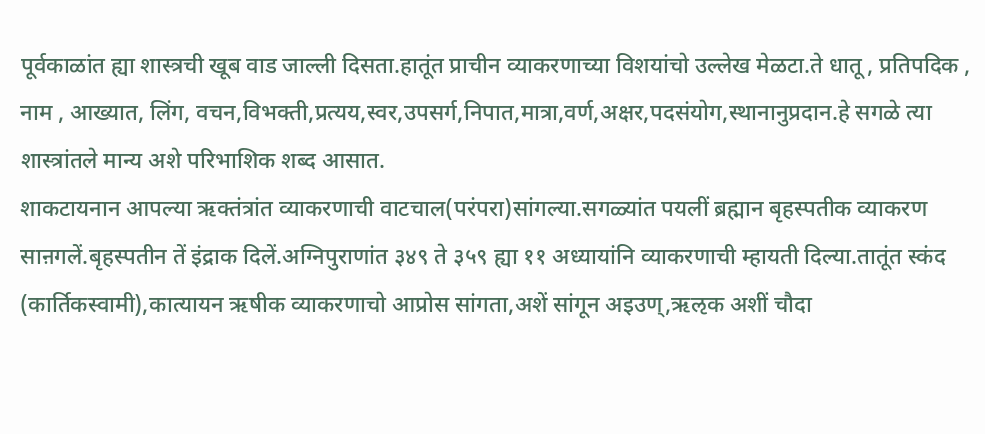पूर्वकाळांत ह्या शास्त्रची खूब वाड जाल्ली दिसता.हातूंत प्राचीन व्याकरणाच्या विशयांचो उल्लेख मेळटा.ते धातू , प्रतिपदिक , नाम , आख्यात, लिंग, वचन,विभक्ती,प्रत्यय,स्वर,उपसर्ग,निपात,मात्रा,वर्ण,अक्षर,पदसंयोग,स्थानानुप्रदान.हे सगळे त्या शास्त्रांतले मान्य अशे परिभाशिक शब्द आसात.
शाकटायनान आपल्या ऋक्तंत्रांत व्याकरणाची वाटचाल(परंपरा)सांगल्या.सगळ्यांत पयलीं ब्रह्मान बृहस्पतीक व्याकरण साऩगलें.बृहस्पतीन तें इंद्राक दिलें.अग्निपुराणांत ३४९ ते ३५९ ह्या ११ अध्यायांनि व्याकरणाची म्हायती दिल्या.तातूंत स्कंद (कार्तिकस्वामी),कात्यायन ऋषीक व्याकरणाचो आप्रोस सांगता,अशें सांगून अइउण्,ऋऌक अशीं चौदा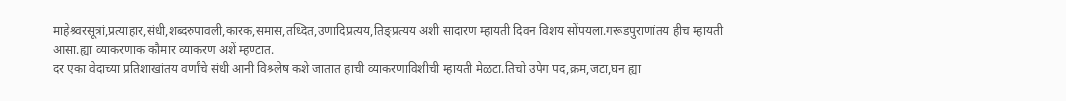माहेश्र्वरसूत्रां,प्रत्याहार,संधी,शब्दरुपावली,कारक,समास,तध्दित,उणादिप्रत्यय,तिङ्प्रत्यय अशी सादारण म्हायती दिवन विशय सोंपयला.गरूडपुराणांतय हीच म्हायती आसा.ह्या व्याकरणाक कौमार व्याकरण अशें म्हण्टात.
दर एका वेदाच्या प्रतिशाखांतय वर्णांचे संधी आनी विश्र्लेष कशे जातात हाची व्याकरणाविशीची म्हायती मेळटा.तिचो उपेग पद,क्रम,जटा,घन ह्या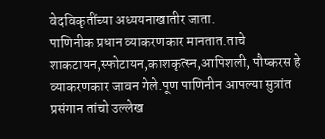वेदविकृतींच्या अध्ययनाखातीर जाता.
पाणिनीक प्रधान व्याकरणकार मानतात.ताचे शाकटायन,स्फोटायन,काशकृत्स्न,आपिशली, पौष्करस हे व्याकरणकार जावन गेले.पूण पाणिनीन आपल्या सुत्रांत प्रसंगान तांचो उल्लेख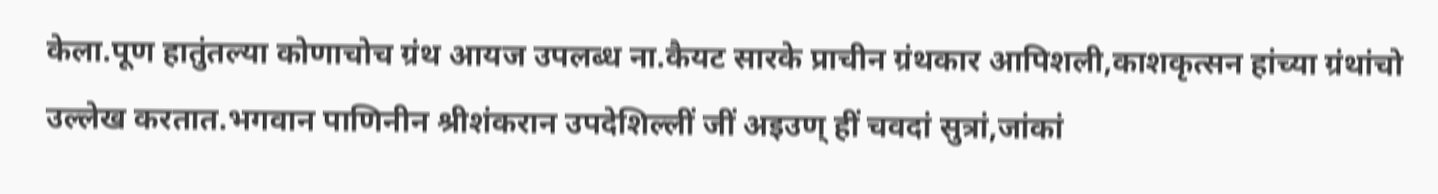केला.पूण हातुंतल्या कोणाचोच ग्रंथ आयज उपलब्ध ना.कैयट सारके प्राचीन ग्रंथकार आपिशली,काशकृत्सन हांच्या ग्रंथांचो उल्लेख करतात.भगवान पाणिनीन श्रीशंकरान उपदेशिल्लीं जीं अइउण् हीं चवदां सुत्रां,जांकां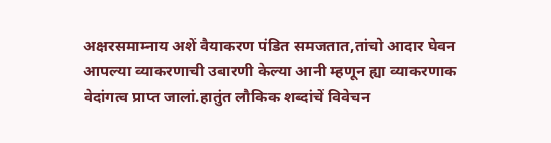अक्षरसमाम्नाय अशें वैयाकरण पंडित समजतात,तांचो आदार घेवन आपल्या व्याकरणाची उबारणी केल्या आनी म्हणून ह्या व्याकरणाक वेदांगत्व प्राप्त जालां.हातुंत लौकिक शब्दांचें विवेचन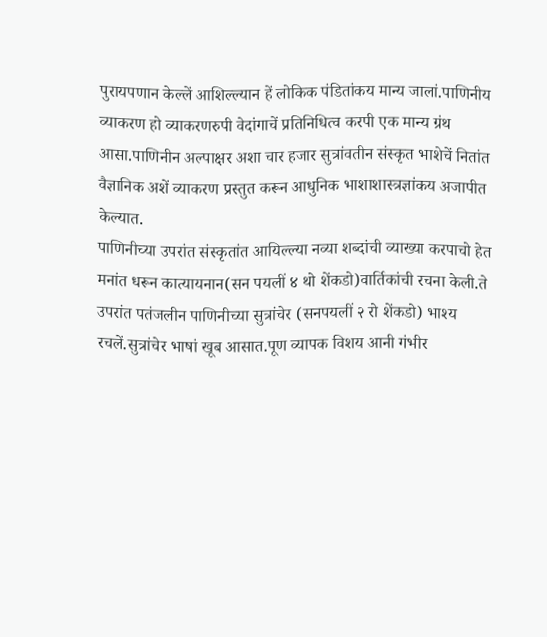पुरायपणान केल्लें आशिल्ल्यान हें लोकिक पंडितांकय मान्य जालां.पाणिनीय व्याकरण हो व्याकरणरुपी वेदांगाचें प्रतिनिधित्व करपी एक मान्य ग्रंथ आसा.पाणिनीन अल्पाक्षर अशा चार हजार सुत्रांवतीन संस्कृत भाशेचें नितांत वैज्ञानिक अशें व्याकरण प्रस्तुत करून आधुनिक भाशाशास्त्रज्ञांकय अजापीत केल्यात.
पाणिनीच्या उपरांत संस्कृतांत आयिल्ल्या नव्या शब्दांची व्याख्या करपाचो हेत मनांत धरून कात्यायनान(सन पयलीं ४ थो शेंकडो)वार्तिकांची रचना केली.ते उपरांत पतंजलीन पाणिनीच्या सुत्रांचेर (सनपयलीं २ रो शेंकडो) भाश्य रचलें.सुत्रांचेर भाषां खूब आसात.पूण व्यापक विशय आनी गंभीर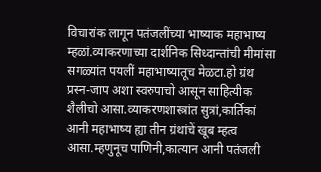विचारांक लागून पतंजलींच्या भाष्याक महाभाष्य म्हळां.व्याकरणाच्या दार्शनिक सिध्दान्तांची मीमांसा सगळ्यांत पयलीं महाभाष्यातूच मेळटा.हो ग्रंथ प्रस्न-जाप अशा स्वरुपाचो आसून साहित्यीक शैलीचो आसा.व्याकरणशास्त्रांत सुत्रां,कार्तिकां आनी महाभाष्य ह्या तीन ग्रंथांचें खूब म्हत्व आसा.म्हणुनूच पाणिनी,कात्यान आनी पतंजली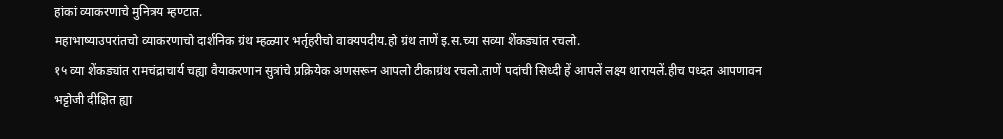हांकां व्याकरणाचे मुनित्रय म्हण्टात.
महाभाष्याउपरांतचो व्याकरणाचो दार्शनिक ग्रंथ म्हळ्यार भर्तृहरीचो वाक्यपदीय.हो ग्रंथ ताणें इ.स.च्या सव्या शेंकड्यांत रचलो.
१५ व्या शेंकड्यांत रामचंद्राचार्य चह्या वैयाकरणान सुत्रांचे प्रक्रियेक अणसरून आपलो टीकाग्रंथ रचलो.ताणें पदांची सिध्दी हें आपलें लक्ष्य थारायलें.हीच पध्दत आपणावन भट्टोजी दीक्षित ह्या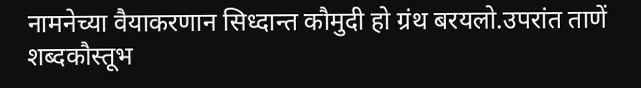नामनेच्या वैयाकरणान सिध्दान्त कौमुदी हो ग्रंथ बरयलो.उपरांत ताणें शब्दकौस्तूभ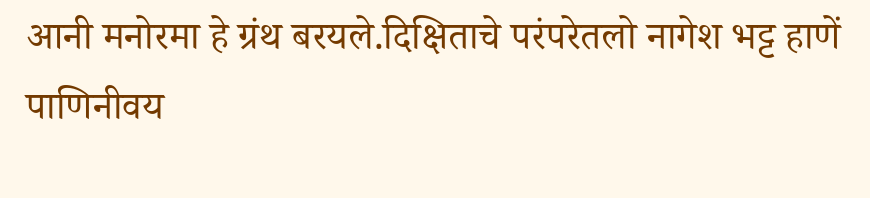आनी मनोरमा हे ग्रंथ बरयले.दिक्षिताचे परंपरेतलो नागेश भट्ट हाणें पाणिनीवय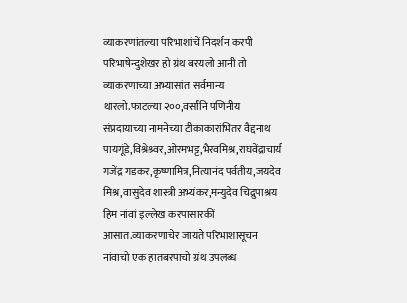व्याकरणांतल्या परिभाशांचें निदर्शन करपी परिभाषेन्दुशेखर हो ग्रंथ बरयलो आनी तो व्याकरणाच्या अभ्यासांत सर्वमान्य थारलो.फाटल्या २००,वर्सांनि पणिनीय संप्रदायाच्या नामनेच्या टीकाकारांभितर वैद्दनाथ पायगूंडे,विश्रेश्र्वर,ओरमभट्ट,भैरवमिश्र,राघवेंद्राचार्य गजेंद्र गडकर,कृष्णामित्र,नित्यानंद पर्वतीय,जयदेव मिश्र,वासुदेव शास्त्री अभ्यंकर,मन्युदेव चिद्रुपाश्रय हिम नांवां इल्लेख करपासारकीं आसात.व्याकरणाचेर जायते परिभाशासूचन नांवाचो एक हातबरपाचो ग्रंथ उपलब्ध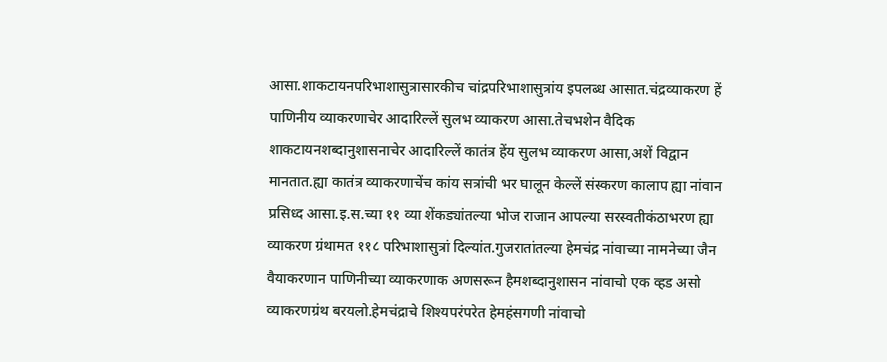आसा.शाकटायनपरिभाशासुत्रासारकीच चांद्रपरिभाशासुत्रांय इपलब्ध आसात.चंद्रव्याकरण हें पाणिनीय व्याकरणाचेर आदारिल्लें सुलभ व्याकरण आसा.तेचभशेन वैदिक शाकटायनशब्दानुशासनाचेर आदारिल्लें कातंत्र हेंय सुलभ व्याकरण आसा,अशें विद्वान मानतात.ह्या कातंत्र व्याकरणाचेंच कांय सत्रांची भर घालून केल्लें संस्करण कालाप ह्या नांवान प्रसिध्द आसा.इ.स.च्या ११ व्या शेंकड्यांतल्या भोज राजान आपल्या सरस्वतीकंठाभरण ह्या व्याकरण ग्रंथामत ११८ परिभाशासुत्रां दिल्यांत.गुजरातांतल्या हेमचंद्र नांवाच्या नामनेच्या जैन वैयाकरणान पाणिनीच्या व्याकरणाक अणसरून हैमशब्दानुशासन नांवाचो एक व्हड असो व्याकरणग्रंथ बरयलो.हेमचंद्राचे शिश्यपरंपरेत हेमहंसगणी नांवाचो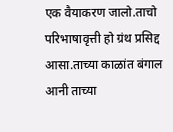एक वैयाकरण जालो.ताचो परिभाषावृत्ती हो ग्रंथ प्रसिद्द आसा.ताच्या काळांत बंगाल आनी ताच्या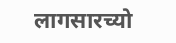लागसारच्यो